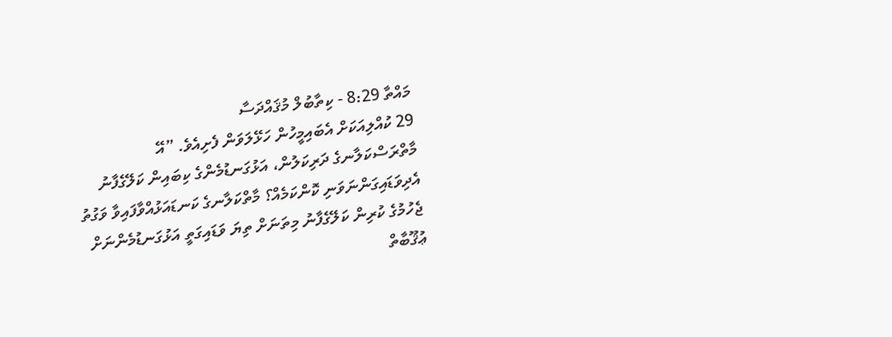މައްތާ 8:29 - ކިތާބުލް މުޤައްދަސާ
29 ކުއްލިއަކަށް އެބައިމީހުން ހަޅޭލަވަން ފެށިއެވެ. ”އޭ މާތްރަސްކަލާނގެ ދަރިކަލުން، އަޅުގަނޑުމެންގެ ކިބައިން ކަލޭގެފާނު އެދިވަޑައިގަންނަވަނި ކޮންކަމެއް؟ މާތްކަލާނގެ ކަނޑައަޅުއްވާފައިވާ ވަގުތު ޖެހުމުގެ ކުރިން ކަލޭގެފާނު މިތަނަށް ތިޔަ ވަޑައިގަތީ އަޅުގަނޑުމެންނަށް ޢުޤޫބާތް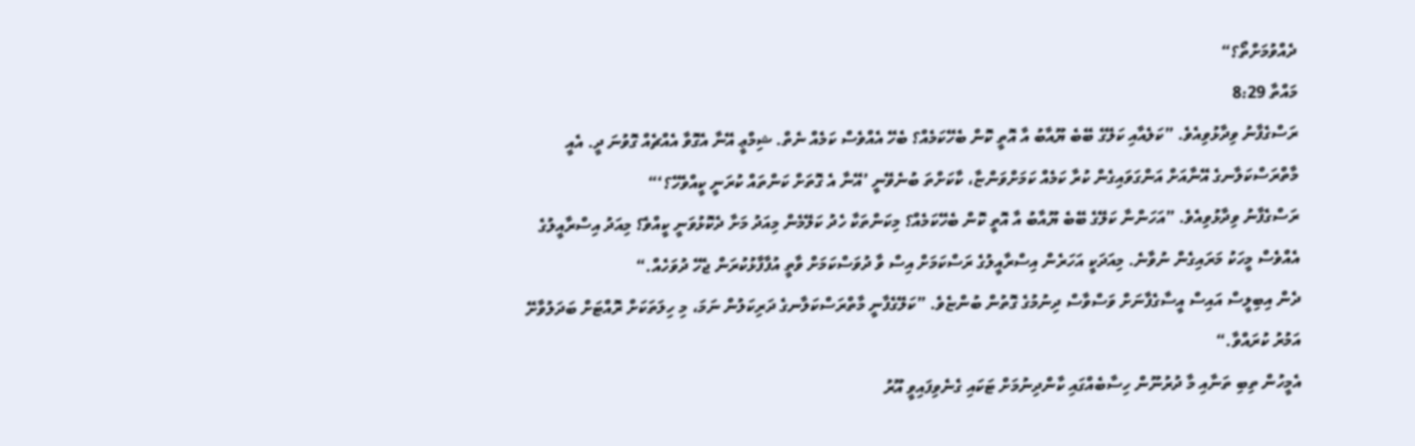ދެއްވުމަށްތޯ؟“
މައްތާ 8:29
ރަސްގެފާނު ވިދާޅުވިއެވެ. ”ކަލެއާއި ކަލޭގެ ބޭބެ ޔޫއާބު އާ އޮތީ ކޮން ބެހޭކަމެއް؟ ބެހޭ އެއްވެސް ކަމެއް ނެތް. ޝިމްޢީ އޭނާ އެގޮވާ އެއްޗެއް ގޮވުނަ ދީ. އެއީ މާތްރަސްކަލާނގެ އޭނާއަށް އަންގަވައިގެން ކުރާ ކަމެއް ކަމަށްވަންޏާ، ކާކަށްތަ ބުނެވޭނީ ’އޭނާ އެ ގޮތަށް ކަންތައް ކުރަނީ ކީއްވެހޭ؟‘“
ރަސްގެފާނު ވިދާޅުވިއެވެ. ”އަހަންނާ ކަލޭގެ ބޭބެ ޔޫއާބު އާ އޮތީ ކޮން ބެހޭކަމެއް؟ މިކަންތަކާ ހެދު ކަލޭމެން މިއަދު މަށާ ދެކޮޅުވަނީ ކީއްވެ؟ މިއަދު އިސްރާއީލުގެ އެއްވެސް މީހަކު މަރައިގެން ނުވާނެ. މިއަދަކީ އަހަރެން އިސްރާއީލުގެ ރަސްކަމަށް އިސް ވާ ދުވަސްކަމަށް ވާތީ އުފާފާޅުކުރަން ޖެހޭ ދުވަހެއް.“
ދެން އިބިލީސް އައިސް އީސާގެފާނަށް ވަސްވާސް ދިނުމުގެ ގޮތުން ބުންޏެވެ. ”ކަލޭގެފާނީ މާތްރަސްކަލާނގެ ދަރިކަލުން ނަމަ، މި ހިލަތަކަށް ރޮއްޓަށް ބަދަލުވާށޭ އަމުރު ކުރައްވާ.“
އެމީހުން ތިބި ތަނާއި މާ ދުރުނޫން ހިސާބެއްގައި ކާންދިނުމަށް ޓަކައި ގެނެވިފައިވީ އޫރު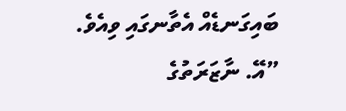ބައިގަނޑެއް އެތާނގައި ވިއެވެ.
”އޭ. ނާޒަރަތުގެ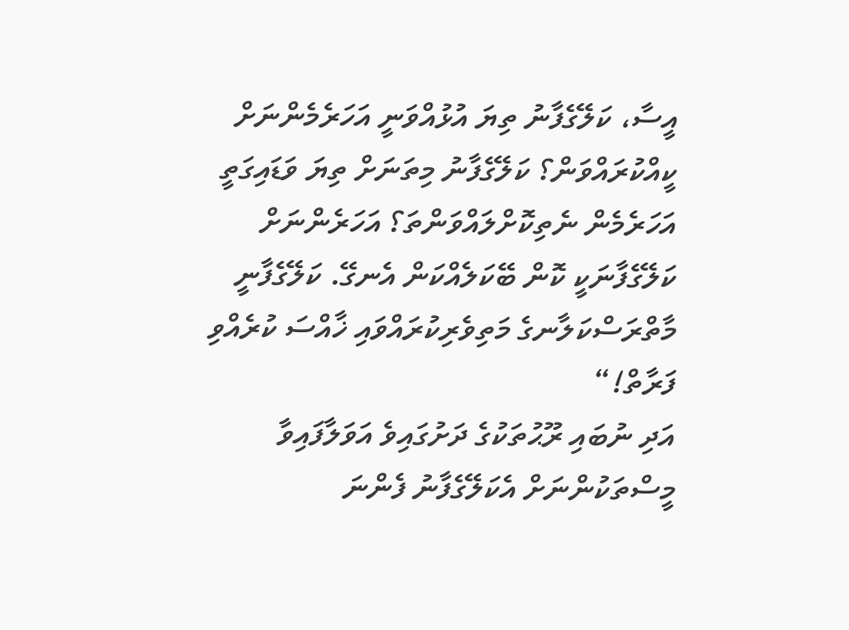އީސާ، ކަލޭގެފާނު ތިޔަ އުޅުއްވަނީ އަހަރެމެންނަށް ކީއްކުރައްވަން؟ ކަލޭގެފާނު މިތަނަށް ތިޔަ ވަޑައިގަތީ އަހަރެމެން ނެތިކޮށްލައްވަންތަ؟ އަހަރެންނަށް ކަލޭގެފާނަކީ ކޮން ބޭކަލެއްކަން އެނގޭ. ކަލޭގެފާނީ މާތްރަސްކަލާނގެ މަތިވެރިކުރައްވައި ޚާއްސަ ކުރެއްވި ފަރާތް!“
އަދި ނުބައި ރޫޙުތަކުގެ ދަށުގައިވެ އަވަލާފައިވާ މީސްތަކުންނަށް އެކަލޭގެފާނު ފެންނަ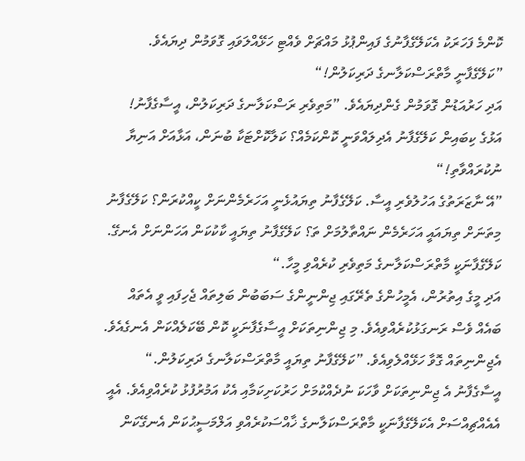ކޮންމެ ފަހަރަކު އެކަލޭގެފާނުގެ ފައިންޕުޅު މައްޗަށް ވެއްޓި ހަޅޭއްލަވައި ގޮވަމުން ދިޔައެވެ. ”ކަލޭގެފާނީ މާތްރަސްކަލާނގެ ދަރިކަލުން!“
އަދި ހަރުއަޑުން ގޮވަމުން ގެންދިޔައެވެ. ”މަތިވެރި ރަސްކަލާނގެ ދަރިކަލުން، އީސާގެފާނު! އަޅުގެ ކިބައިން ކަލޭގެފާނު އެދިލައްވަނީ ކޮންކަމެއް؟ ކަލާކޮށްޓަކާ ބުނަން، އަޅާއަށް އަނިޔާ ނުކުރައްވާތި!“
”އޭ ނާޒަރަތުގެ އަހުލުވެރި އީސާ. ކަލޭގެފާނު ތިޔައުޅެނީ އަހަރެމެންނަށް ކީއްކުރަން؟ ކަލޭގެފާނު މިތަނަށް ތިޔައައީ އަހަރެމެން ނައްތާލުމަށް ތަ؟ ކަލޭގެފާނު ތިޔައީ ކާކުކަން އަހަންނަށް އެނގޭ. ކަލޭގެފާނަކީ މާތްރަސްކަލާނގެ މަތިވެރި ކުރެއްވި މީހާ.“
އަދި މީގެ އިތުރުން، އެމީހުންގެ ތެރޭގައި ޖިންނީންގެ ސަބަބުން ބަލިތައް ޖެހިފައި ވީ އެތައް ބައެއް ވެސް ރަނގަޅުކުރެއްވިއެވެ. މި ޖިންނިތަކަށް އީސާގެފާނަކީ ކޮން ބޭކަލެއްކަން އެނގެއެވެ. އެޖިންނިތައް ގޮވާ ހަޅޭއްލެވިއެވެ. ”ކަލޭގެފާނު ތިޔައީ މާތްރަސްކަލާނގެ ދަރިކަލުން.“ އީސާގެފާނު އެ ޖިންނިތަކަށް ވާހަކަ ނުދެއްކުމަށް ހަރުކަށިކަމާއި އެކު އަމުރުފުޅު ކުރެއްވިއެވެ. އެއީ އެއެއްޗިއްސަށް އެކަލޭގެފާނަކީ މާތްރަސްކަލާނގެ ޚާއްސަކުރެއްވި އަލްމަސީޙުކަން އެނގޭކަން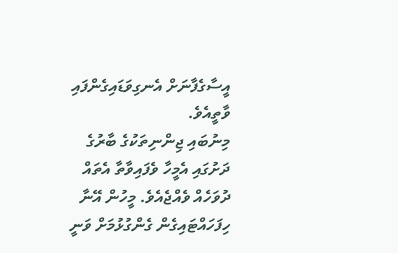އީސާގެފާނަށް އެނގިވަޑައިގެންފައި ވާތީއެވެ.
މިނުބައި ޖިންނިތަކުގެ ބާރުގެ ދަށުގައި އެމީހާ ވެފައިވާތާ އެތައް ދުވަހެއް ވެއްޖެއެވެ. މީހުން އޭނާ ހިފަހައްޓައިގެން ގެންގުޅުމަށް ވަނީ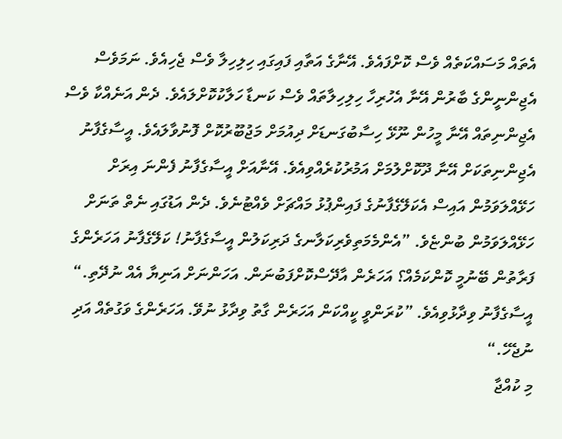އެތައް މަސައްކަތެއް ވެސް ކޮށްފައެވެ. އޭނާގެ އަތާއި ފައިގައި ހިލިހިލާ ވެސް ޖެހިއެވެ. ނަމަވެސް އެޖިންނީންގެ ބާރުން އޭނާ އެހުރިހާ ހިލިހިލާތައް ވެސް ކަނޑާ ހަލާކުކޮށްލައެވެ. ދެން އަނެއްކާ ވެސް އެޖިންނިތައް އޭނާ މީހުން ނޫޅޭ ހިސާބުގަނޑަށް ދިއުމަށް މަޖުބޫރުކޮށް ފޮނުވާލައެވެ. އީސާގެފާނު އެޖިންނިތަކަށް އޭނާ ދޫކޮށްލުމަށް އަމުރުކުރެއްވިއެވެ. އޭނާއަށް އީސާގެފާނު ފެންނަ އިރަށް ހަޅޭއްލަވަމުން އައިސް އެކަލޭގެފާނުގެ ފައިންޕުޅު މައްޗަށް ވެއްޓުނެވެ. ދެން އަޑުގައި ނެތް ތަނަށް ހަޅޭއްލަވަމުން ބުންޏެވެ. ”އެންމެމަތިވެރިކަލާނގެ ދަރިކަލުން އީސާގެފާނު! ކަލޭގެފާނު އަހަރެންގެ ފަރާތުން ބޭނުމީ ކޮންކަމެއް؟ އަހަރެން އާދޭސްކޮށްފަބުނަން. އަހަންނަށް އަނިޔާ އެއް ނުދޭތި.“
އީސާގެފާނު ވިދާޅުވިއެވެ. ”ކުރަންވީ ކީއްކަން އަހަރެން ގާތު ވިދާޅު ނުވޭ. އަހަރެންގެ ވަގުތެއް އަދި ނުޖެހޭ.“
މި ކުއްޖާ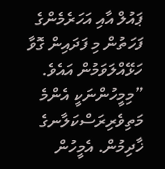ޕައުލް އާއި އަހަރެމެންގެ ފަހަތުން މި ފަދައިން ގޮވާ ހަޅޭއްލަވަމުން އައެވެ. ”މިމީހުންނަކީ އެންމެ މަތިވެރިރަސްކަލާނގެ ޚާދިމުން. އެމީހުން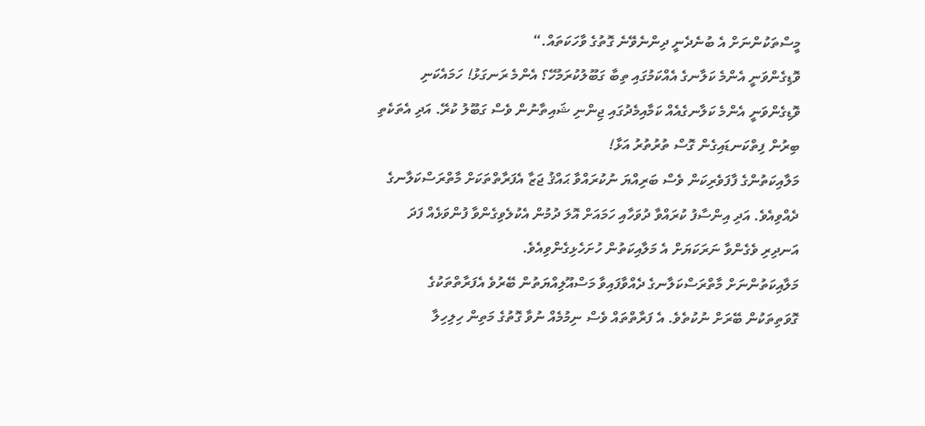މީސްތަކުންނަށް އެ ބުނެދެނީ ދިންނެވޭނެ ގޮތުގެ ވާހަކަތައް.“
ވޮޑިގެންވަނީ އެންމެ ކަލާނގެ އެއްކަމުގައި ތިބާ ގަބޫލުކުރަމުހޭ؟ އެންމެ ރަނގަޅު! ހަމައެކަނި ވޮޑިގެންވަނީ އެންމެ ކަލާނގެއެއް ކަމާއިމެދުގައި ޖިންނި ޝައިތާނުން ވެސް ގަބޫލު ކުރޭ. އަދި އެތަކެތި ބިރުން ފިތްކަނޑައިގެން ގޮސް ތުރުތުރު އަޅާ!
މަލާއިކަތުންގެ ފާފަވެރިކަން ވެސް ބަރިއްޔަ ނުކުރައްވާ ޙައްޤު ޖަޒާ އެފަރާތްތަކަށް މާތްރަސްކަލާނގެ ދެއްވިއެވެ. އަދި އިންސާފު ކުރައްވާ ދުވަހާއި ހަމައަށް އޮލަ ދުމުން އެކުލެވިގެންވާ ފުންވަޅެއް ފަދަ އަނދިރި ވެގެންވާ ނަރަކަޔަށް އެ މަލާއިކަތުން ހުށަހެޅިގެންވިއެވެ.
މަލާއިކަތުންނަށް މާތްރަސްކަލާނގެ ދެއްވާފައިވާ މަސްއޫލިއްޔަތުން ބޭރުވެ އެފަރާތްތަކުގެ ގޮވަތިތަކުން ބޭރަށް ނުކުތެވެ. އެ ފަރާތްތައް ވެސް ނިމުމެއް ނުވާ ގޮތުގެ މަތިން ހިލިހިލާ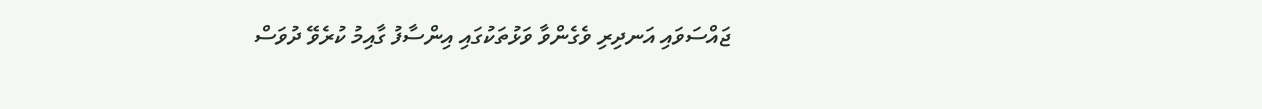ޖައްސަވައި އަނދިރި ވެގެންވާ ވަޅުތަކުގައި އިންސާފު ގާއިމު ކުރެވޭ ދުވަސް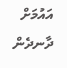އައުމަށް ދާނދެން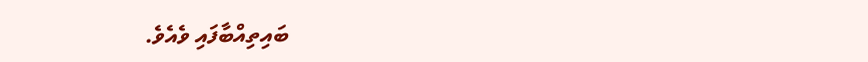ބައިތިއްބާފައި ވެއެވެ.